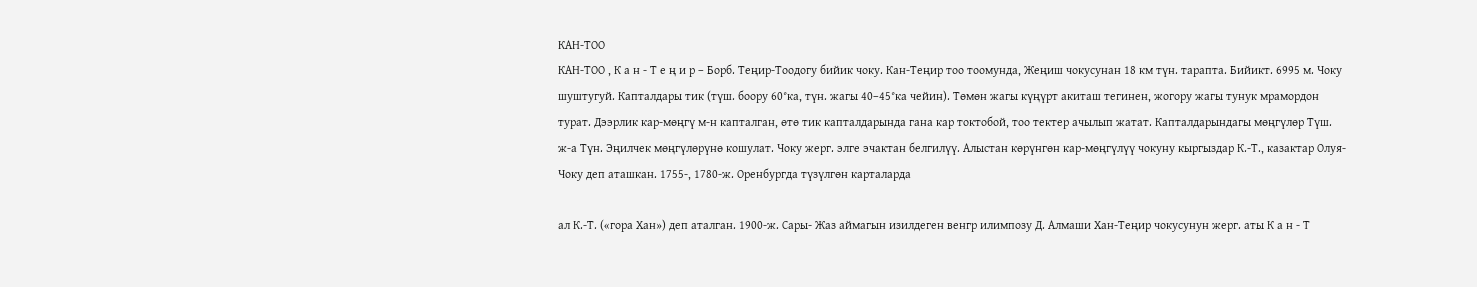КАН-ТОО
КАН-ТОО , К а н - Т е ң и р – Борб. Теңир-Тоодогу бийик чоку. Кан-Теңир тоо тоомунда, Жеңиш чокусунан 18 км түн. тарапта. Бийикт. 6995 м. Чоку шуштугуй. Капталдары тик (түш. боору 60°ка, түн. жагы 40–45°ка чейин). Төмөн жагы күңүрт акиташ тегинен, жогору жагы тунук мрамордон турат. Дээрлик кар-мөңгү м-н капталган, өтө тик капталдарында гана кар токтобой, тоо тектер ачылып жатат. Капталдарындагы мөңгүлөр Түш. ж-а Түн. Эңилчек мөңгүлөрүнө кошулат. Чоку жерг. элге эчактан белгилүү. Алыстан көрүнгөн кар-мөңгүлүү чокуну кыргыздар К.-Т., казактар Олуя-Чоку деп аташкан. 1755-, 1780-ж. Оренбургда түзүлгөн карталарда

ал К.-Т. («гора Хан») деп аталган. 1900-ж. Сары- Жаз аймагын изилдеген венгр илимпозу Д. Алмаши Хан-Теңир чокусунун жерг. аты К а н - Т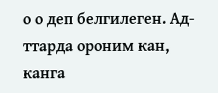о о деп белгилеген. Ад-ттарда ороним кан, канга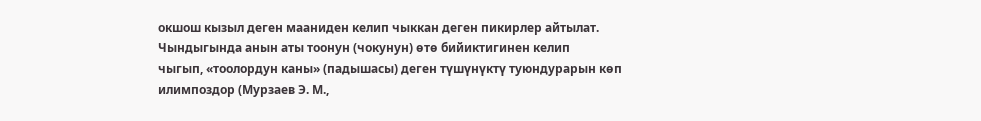окшош кызыл деген мааниден келип чыккан деген пикирлер айтылат. Чындыгында анын аты тоонун (чокунун) өтө бийиктигинен келип
чыгып, «тоолордун каны» (падышасы) деген түшүнүктү туюндурарын көп илимпоздор (Мурзаев Э. М.,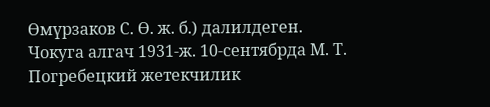Өмүрзаков С. Ө. ж. б.) далилдеген.
Чокуга алгач 1931-ж. 10-сентябрда М. Т. Погребецкий жетекчилик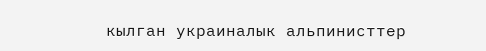кылган украиналык альпинисттер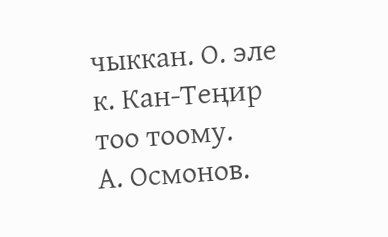чыккан. О. эле к. Кан-Теңир тоо тоому.
А. Осмонов.